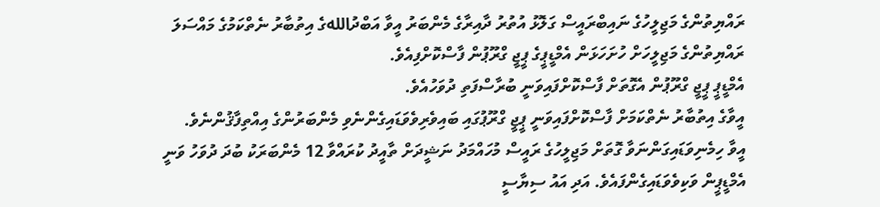ރައްޔިތުންގެ މަޖިލީހުގެ ނައިބްރައީސް ގަލޮޅު އުތުރު ދާއިރާގެ މެންބަރު އީވާ އަބްދުاللهގެ އިތުބާރު ނެތްކަމުގެ މައްސަލަ ރައްޔިތުންގެ މަޖިލީހަށް ހުށަހަޅަން އެމްޑީޕީގެ ޕީޖީ ގްރޫޕުން ފާސްކޮށްފިއެވެ.
އެމްޑީޕީ ޕީޖީ ގްރޫޕުން އެގޮތަށް ފާސްކޮށްފައިވަނީ ބުރާސްފަތި ދުވަހުއެވެ.
އީވާގެ އިތުބާރު ނެތްކަމަށް ފާސްކޮށްފައިވަނީ ޕީޖީ ގްރޫޕުގައި ބައިވެރިވެވަޑައިގެންނެވި މެންބަރުންގެ އިއްތިފާޤުންނެވެ.
އީވާ ހިމެނިވަޑައިގަންނަވާ ގޮތަށް މަޖިލީހުގެ ރައީސް މުހައްމަދު ނަޝީދަށް ތާއީދު ކުރައްވާ 12 މެންބަރަކު ބުދަ ދުވަހު ވަނީ އެމްޑީޕީން ވަކިވެވަޑައިގެންފައެވެ. އަދި އައު ސިޔާސީ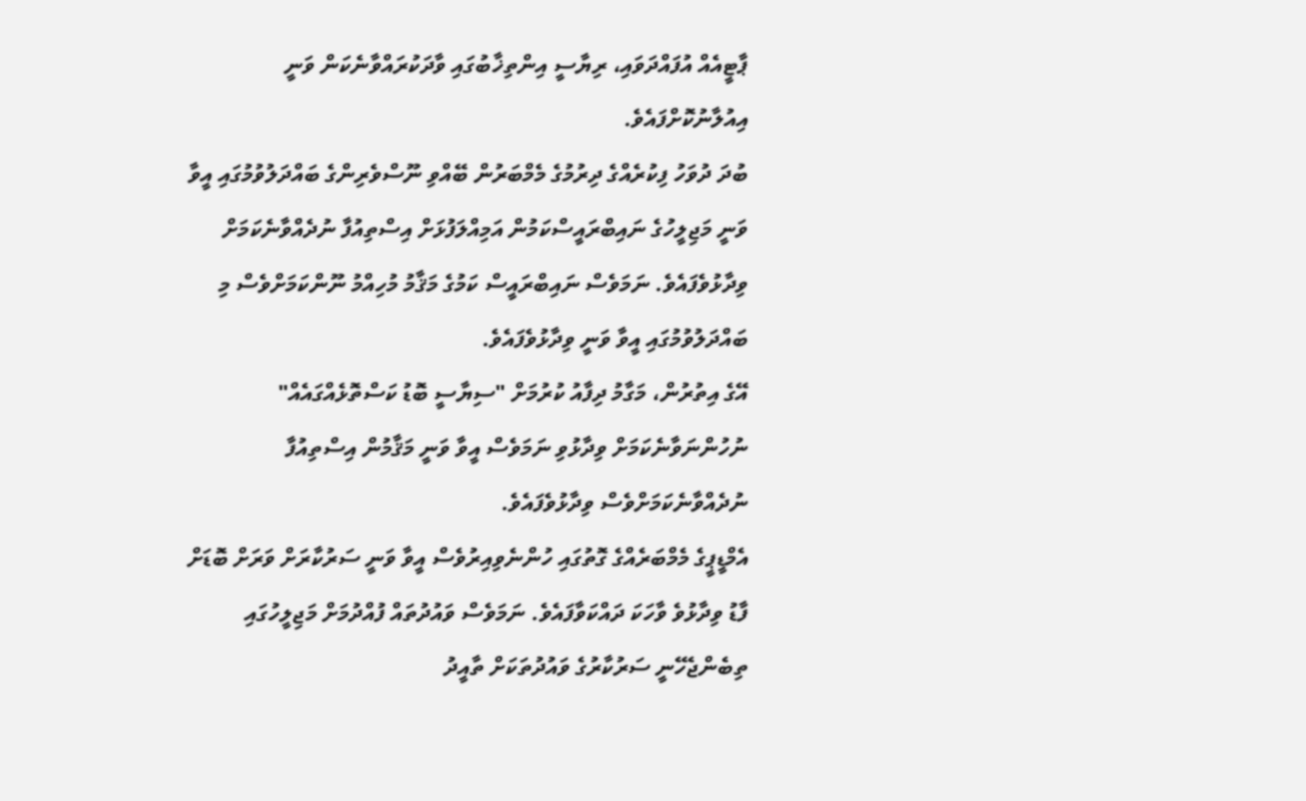ޕާޓީއެއް އުފައްދަވައި، ރިޔާސީ އިންތިޚާބުގައި ވާދަކުރައްވާނެކަން ވަނީ އިއުލާނުކޮށްފައެވެ.
ބުދަ ދުވަހު ފިކުރެއްގެ ދިރުމުގެ މެމްބަރުން ބޭއްވި ނޫސްވެރިންގެ ބައްދަލުވުމުގައި އީވާ ވަނީ މަޖިލީހުގެ ނައިބްރައީސްކަމުން އަމިއްލަފުޅަށް އިސްތިއުފާ ނުދެއްވާނެކަމަށް ވިދާޅުވެފައެވެ. ނަމަވެސް ނައިބްރައީސް ކަމުގެ މަޤާމު މުހިއްމު ނޫންކަމަށްވެސް މި ބައްދަލުވުމުގައި އީވާ ވަނީ ވިދާޅުވެފައެވެ.
އޭގެ އިތުރުން، މަގާމު ދިފާއު ކުރުމަށް "ސިޔާސީ ބޮޑު ކަސްތޮޅެއްގައެއް" ނުހުންނަވާނެކަމަށް ވިދާޅުވި ނަމަވެސް އީވާ ވަނީ މަޤާމުން އިސްތިއުފާ ނުދެއްވާނެކަމަށްވެސް ވިދާޅުވެފައެވެ.
އެމްޑީޕީގެ މެމްބަރެއްގެ ގޮތުގައި ހުންނެވިއިރުވެސް އީވާ ވަނީ ސަރުކާރަށް ވަރަށް ބޮޑަށް ފާޑު ވިދާޅުވެ ވާހަކަ ދައްކަވާފައެވެ. ނަމަވެސް ވައުދުތައް ފުއްދުމަށް މަޖިލީހުގައި ތިބެންޖެހޭނީ ސަރުކާރުގެ ވައުދުތަކަށް ތާއީދު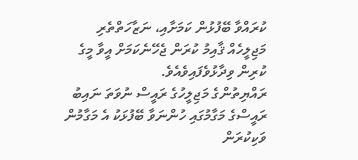ކުރައްވާ ބޭފުޅުން ކަމަށާއި، ނަޒާހަތްތެރި މަޖިލީހެއް ޤާއިމު ކުރަން ޖެހޭނެކަމަށް އީވާ މީގެ ކުރިން ވިދާޅުވެފައިވެއެވެ.
ރައްޔިތުންގެ މަޖިލީހުގެ ރައީސް ނުވަތަ ނައިބު ރައީސްގެ މަގާމުގައި ހުންނަވާ ބޭފުޅަކު އެ މަގާމުން ވަކިކުރަން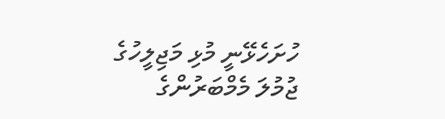ހުށަހެޅޭނީ މުޅި މަޖިލީހުގެ ޖުމުލަ މެމްބަރުންގެ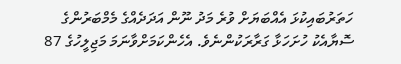ހަތަރުބައިކުޅަ އެއްބަޔަށް ވުރެ މަދު ނޫން އަދަދެއްގެ މެމްބަރުންގެ ސޮޔާއެކު ހުށަހަޅާ ގަރާރަކުންނެވެ. އެހެންކަމަށްވާނަމަ މަޖިލީހުގެ 87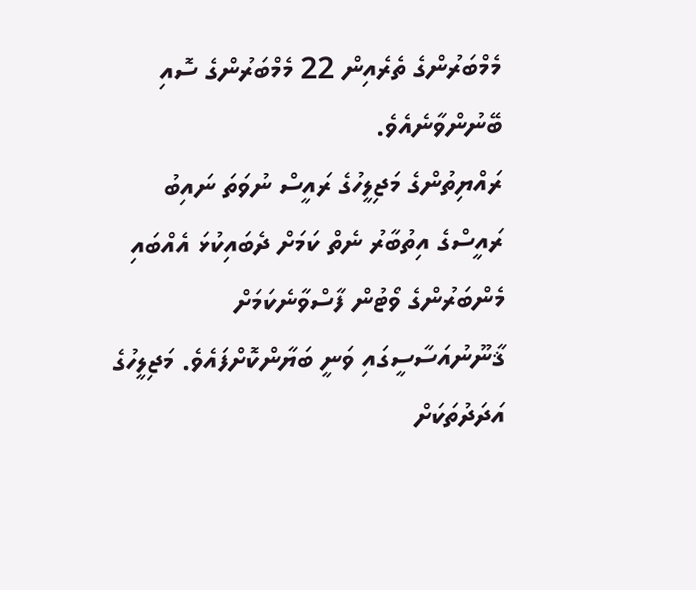މެމްބަރުންގެ ތެރެއިން 22 މެމްބަރުންގެ ސޮއި ބޭނުންވާނެއެވެ.
ރައްޔިތުންގެ މަޖިލީހުގެ ރައީސް ނުވަތަ ނައިބު ރައީސްގެ އިތުބާރު ނެތް ކަމަށް ދެބައިކުޅަ އެއްބައި މެންބަރުންގެ ވޯޓުން ފާސްވާނެކަމަށް ޤާނޫނުއަސާސީގައި ވަނީ ބަޔާންކޮށްފައެވެ. މަޖިލީހުގެ އަދަދުތަކަށް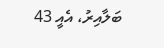ބަލާއިރު، އެއީ 43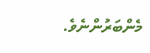މެންބަރުންނެވެ.